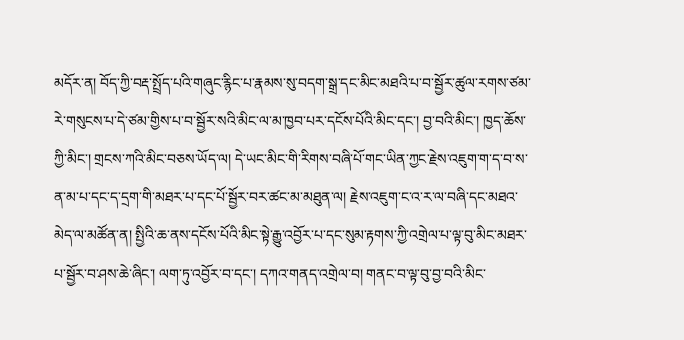མདོར་ན། བོད་ཀྱི་བརྡ་སྤྲོད་པའི་གཞུང་རྙིང་པ་རྣམས་སུ་བདག་སྒྲ་དང་མིང་མཐའི་པ་བ་སྦྱོར་ཚུལ་རགས་ཙམ་རེ་གསུངས་པ་དེ་ཙམ་གྱིས་པ་བ་སྦྱོར་སའི་མིང་ལ་མ་ཁྱབ་པར་དངོས་པོའི་མིང་དང་། བྱ་བའི་མིང་། ཁྱད་ཆོས་ཀྱི་མིང་། གྲངས་ཀའི་མིང་བཅས་ཡོད་ལ། དེ་ཡང་མིང་གི་རིགས་བཞི་པོ་གང་ཡིན་ཀྱང་རྗེས་འཇུག་ག་ད་བ་ས་ན་མ་པ་དང་ད་དྲག་གི་མཐར་པ་དང་པོ་སྦྱོར་བར་ཚང་མ་མཐུན་ལ། རྗེས་འཇུག་ང་འ་ར་ལ་བཞི་དང་མཐའ་མེད་ལ་མཚོན་ན། སྤྱིའི་ཆ་ནས་དངོས་པོའི་མིང་སྟེ་རྒྱུ་འབྱོར་པ་དང་སུམ་རྟགས་ཀྱི་འགྲེལ་པ་ལྟ་བུ་མིང་མཐར་པ་སྦྱོར་བ་ཤས་ཆེ་ཞིང་། ལག་ཏུ་འབྱོར་བ་དང་། དཀའ་གནད་འགྲེལ་བ། གནང་བ་ལྟ་བུ་བྱ་བའི་མིང་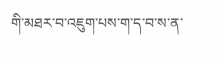གི་མཐར་བ་འཇུག་པས་ག་ད་བ་ས་ན་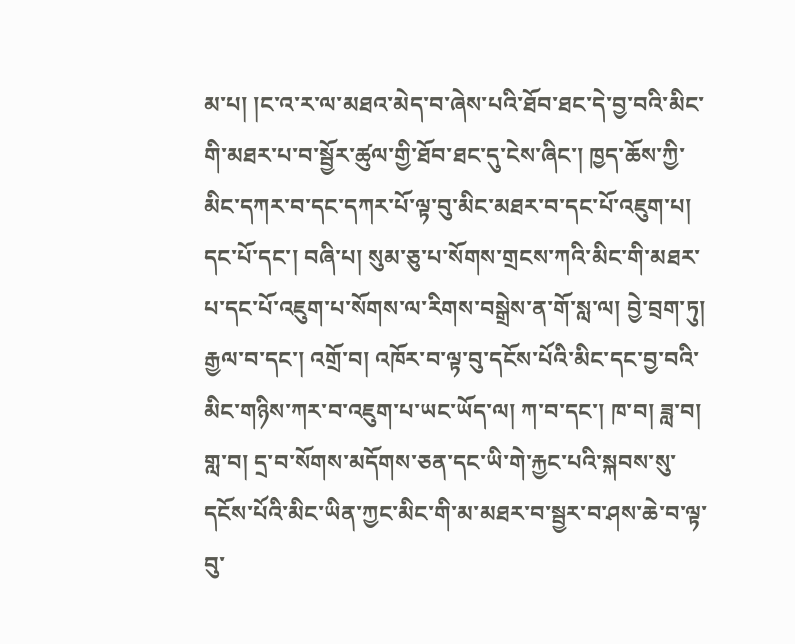མ་པ། །ང་འ་ར་ལ་མཐའ་མེད་བ་ཞེས་པའི་ཐོབ་ཐང་དེ་བྱ་བའི་མིང་གི་མཐར་པ་བ་སྦྱོར་ཚུལ་གྱི་ཐོབ་ཐང་དུ་ངེས་ཞིང་། ཁྱད་ཆོས་ཀྱི་མིང་དཀར་བ་དང་དཀར་པོ་ལྟ་བུ་མིང་མཐར་བ་དང་པོ་འཇུག་པ། དང་པོ་དང་། བཞི་པ། སུམ་ཅུ་པ་སོགས་གྲངས་ཀའི་མིང་གི་མཐར་པ་དང་པོ་འཇུག་པ་སོགས་ལ་རིགས་བསྒྲེས་ན་གོ་སླ་ལ། བྱེ་བྲག་ཏུ། རྒྱལ་བ་དང་། འགྲོ་བ། འཁོར་བ་ལྟ་བུ་དངོས་པོའི་མིང་དང་བྱ་བའི་མིང་གཉིས་ཀར་བ་འཇུག་པ་ཡང་ཡོད་ལ། ཀ་བ་དང་། ཁ་བ། ཟླ་བ། གླ་བ། དྲ་བ་སོགས་མདོགས་ཅན་དང་ཡི་གེ་རྐྱང་པའི་སྐབས་སུ་དངོས་པོའི་མིང་ཡིན་ཀྱང་མིང་གི་མ་མཐར་བ་སྦྱར་བ་ཤས་ཆེ་བ་ལྟ་བུ་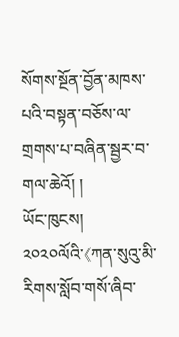སོགས་སྔོན་བྱོན་མཁས་པའི་བསྟན་བཅོས་ལ་གྲགས་པ་བཞིན་སྦྱར་བ་གལ་ཆེའོ། །
ཡོང་ཁུངས། ༢༠༢༠ལོའི་《ཀན་སུའུ་མི་རིགས་སློབ་གསོ་ཞིབ་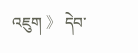འཇུག 》 དེབ་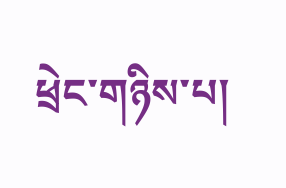ཕྲེང་གཉིས་པ།